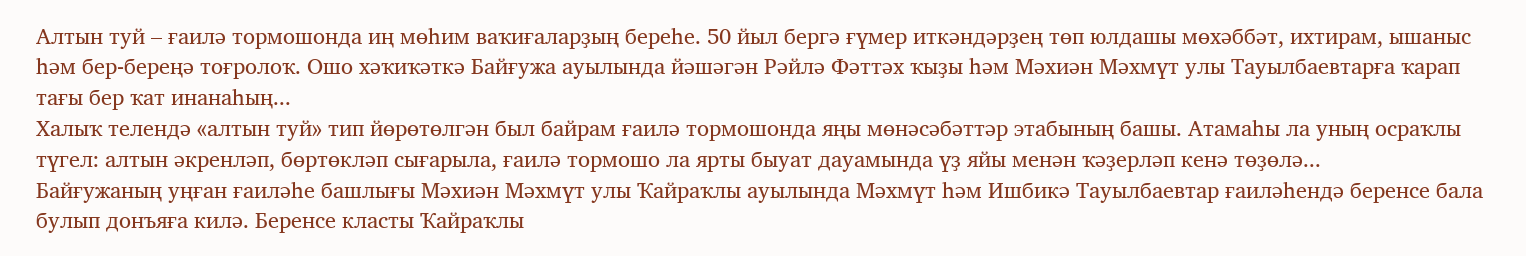Алтын туй – ғаилә тормошонда иң мөһим ваҡиғаларҙың береһе. 50 йыл бергә ғүмер иткәндәрҙең төп юлдашы мөхәббәт, ихтирам, ышаныс һәм бер-береңә тоғролоҡ. Ошо хәҡиҡәткә Байғужа ауылында йәшәгән Рәйлә Фәттәх ҡыҙы һәм Мәхиән Мәхмүт улы Тауылбаевтарға ҡарап тағы бер ҡат инанаһың...
Халыҡ телендә «алтын туй» тип йөрөтөлгән был байрам ғаилә тормошонда яңы мөнәсәбәттәр этабының башы. Атамаһы ла уның осраҡлы түгел: алтын әкренләп, бөртөкләп сығарыла, ғаилә тормошо ла ярты быуат дауамында үҙ яйы менән ҡәҙерләп кенә төҙөлә...
Байғужаның уңған ғаиләһе башлығы Мәхиән Мәхмүт улы Ҡайраҡлы ауылында Мәхмүт һәм Ишбикә Тауылбаевтар ғаиләһендә беренсе бала булып донъяға килә. Беренсе класты Ҡайраҡлы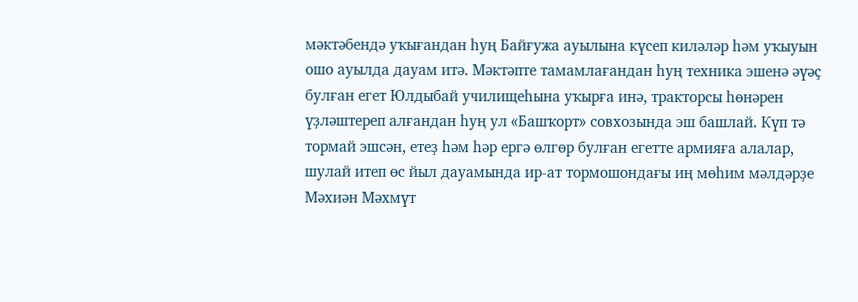мәктәбендә уҡығандан һуң Байғужа ауылына күсеп киләләр һәм уҡыуын ошо ауылда дауам итә. Мәктәпте тамамлағандан һуң техника эшенә әүәҫ булған егет Юлдыбай училищеһына уҡырға инә, тракторсы һөнәрен үҙләштереп алғандан һуң ул «Башҡорт» совхозында эш башлай. Күп тә тормай эшсән, етеҙ һәм һәр ергә өлгөр булған егетте армияға алалар, шулай итеп өс йыл дауамында ир-ат тормошондағы иң мөһим мәлдәрҙе Мәхиән Мәхмүт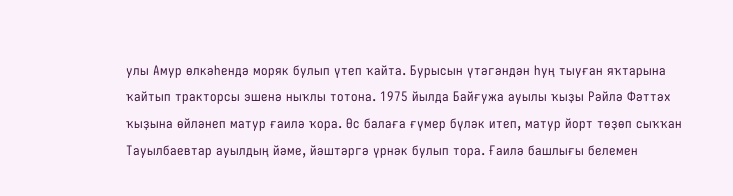улы Амур өлкәһендә моряк булып үтеп ҡайта. Бурысын үтәгәндән һуң тыуған яҡтарына ҡайтып тракторсы эшенә ныҡлы тотона. 1975 йылда Байғужа ауылы ҡыҙы Рәйлә Фәттәх ҡыҙына өйләнеп матур ғаилә ҡора. Өс балаға ғүмер бүләк итеп, матур йорт төҙөп сыҡҡан Тауылбаевтар ауылдың йәме, йәштәргә үрнәк булып тора. Ғаилә башлығы белемен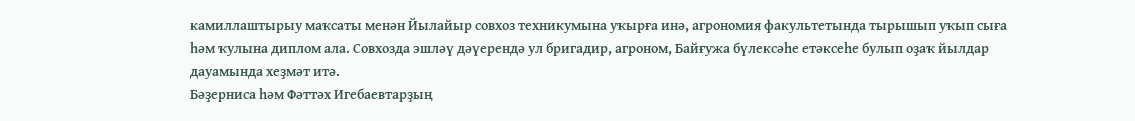камиллаштырыу маҡсаты менән Йылайыр совхоз техникумына уҡырға инә, агрономия факультетында тырышып уҡып сыға һәм ҡулына диплом ала. Совхозда эшләү дәүерендә ул бригадир, агроном, Байғужа бүлексәһе етәксеһе булып оҙаҡ йылдар дауамында хеҙмәт итә.
Бәҙерниса һәм Фәттәх Игебаевтарҙың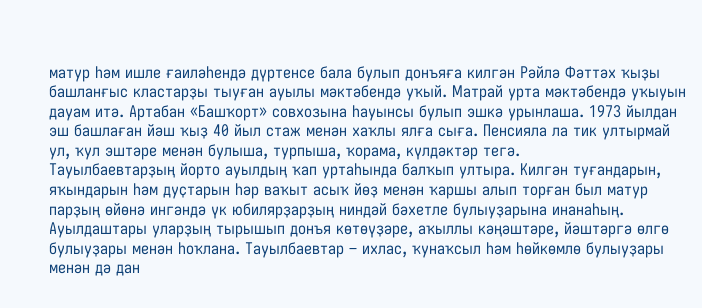матур һәм ишле ғаиләһендә дүртенсе бала булып донъяға килгән Рәйлә Фәттәх ҡыҙы башланғыс кластарҙы тыуған ауылы мәктәбендә уҡый. Матрай урта мәктәбендә уҡыуын дауам итә. Артабан «Башҡорт» совхозына һауынсы булып эшкә урынлаша. 1973 йылдан эш башлаған йәш ҡыҙ 40 йыл стаж менән хаҡлы ялға сыға. Пенсияла ла тик ултырмай ул, ҡул эштәре менән булыша, турпыша, ҡорама, күлдәктәр тегә.
Тауылбаевтарҙың йорто ауылдың ҡап уртаһында балҡып ултыра. Килгән туғандарын, яҡындарын һәм дуҫтарын һәр ваҡыт асыҡ йөҙ менән ҡаршы алып торған был матур парҙың өйөнә ингәндә үк юбилярҙарҙың ниндәй бәхетле булыуҙарына инанаһың. Ауылдаштары уларҙың тырышып донъя көтөүҙәре, аҡыллы кәңәштәре, йәштәргә өлгө булыуҙары менән һоҡлана. Тауылбаевтар – ихлас, ҡунаҡсыл һәм һөйкөмлө булыуҙары менән дә дан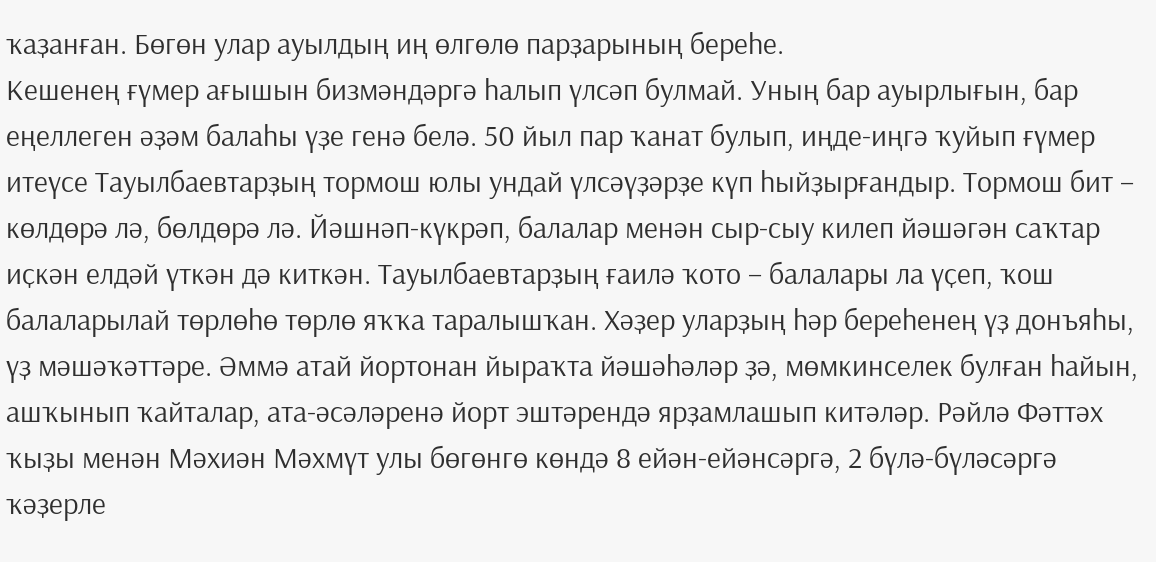ҡаҙанған. Бөгөн улар ауылдың иң өлгөлө парҙарының береһе.
Кешенең ғүмер ағышын бизмәндәргә һалып үлсәп булмай. Уның бар ауырлығын, бар еңеллеген әҙәм балаһы үҙе генә белә. 50 йыл пар ҡанат булып, иңде-иңгә ҡуйып ғүмер итеүсе Тауылбаевтарҙың тормош юлы ундай үлсәүҙәрҙе күп һыйҙырғандыр. Тормош бит – көлдөрә лә, бөлдөрә лә. Йәшнәп-күкрәп, балалар менән сыр-сыу килеп йәшәгән саҡтар иҫкән елдәй үткән дә киткән. Тауылбаевтарҙың ғаилә ҡото – балалары ла үҫеп, ҡош балаларылай төрлөһө төрлө яҡҡа таралышҡан. Хәҙер уларҙың һәр береһенең үҙ донъяһы, үҙ мәшәҡәттәре. Әммә атай йортонан йыраҡта йәшәһәләр ҙә, мөмкинселек булған һайын, ашҡынып ҡайталар, ата-әсәләренә йорт эштәрендә ярҙамлашып китәләр. Рәйлә Фәттәх ҡыҙы менән Мәхиән Мәхмүт улы бөгөнгө көндә 8 ейән-ейәнсәргә, 2 бүлә-бүләсәргә ҡәҙерле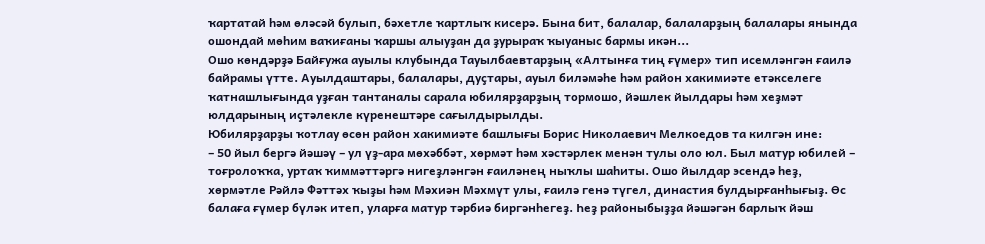ҡартатай һәм өләсәй булып, бәхетле ҡартлыҡ кисерә. Бына бит, балалар, балаларҙың балалары янында ошондай мөһим ваҡиғаны ҡаршы алыуҙан да ҙурыраҡ ҡыуаныс бармы икән...
Ошо көндәрҙә Байғужа ауылы клубында Тауылбаевтарҙың «Алтынға тиң ғүмер» тип исемләнгән ғаилә байрамы үтте. Ауылдаштары, балалары, дуҫтары, ауыл биләмәһе һәм район хакимиәте етәкселеге ҡатнашлығында уҙған тантаналы сарала юбилярҙарҙың тормошо, йәшлек йылдары һәм хеҙмәт юлдарының иҫтәлекле күренештәре сағылдырылды.
Юбилярҙарҙы ҡотлау өсөн район хакимиәте башлығы Борис Николаевич Мелкоедов та килгән ине:
– 50 йыл бергә йәшәү – ул үҙ-ара мөхәббәт, хөрмәт һәм хәстәрлек менән тулы оло юл. Был матур юбилей – тоғролоҡҡа, уртаҡ ҡиммәттәргә нигеҙләнгән ғаиләнең ныҡлы шаһиты. Ошо йылдар эсендә һеҙ, хөрмәтле Рәйлә Фәттәх ҡыҙы һәм Мәхиән Мәхмүт улы, ғаилә генә түгел, династия булдырғанһығыҙ. Өс балаға ғүмер бүләк итеп, уларға матур тәрбиә биргәнһегеҙ. Һеҙ районыбыҙҙа йәшәгән барлыҡ йәш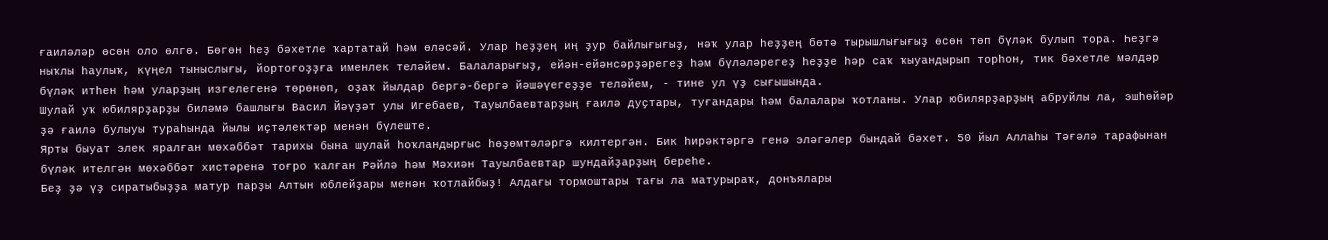ғаиләләр өсөн оло өлгө. Бөгөн һеҙ бәхетле ҡартатай һәм өләсәй. Улар һеҙҙең иң ҙур байлығығыҙ, нәҡ улар һеҙҙең бөтә тырышлығығыҙ өсөн төп бүләк булып тора. Һеҙгә ныҡлы һаулыҡ, күңел тыныслығы, йортоғоҙҙға именлек теләйем. Балаларығыҙ, ейән-ейәнсәрҙәрегеҙ һәм бүләләрегеҙ һеҙҙе һәр саҡ ҡыуандырып торһон, тик бәхетле мәлдәр бүләк итһен һәм уларҙың изгелегенә төрөнөп, оҙаҡ йылдар бергә-бергә йәшәүегеҙҙе теләйем, - тине ул үҙ сығышында.
Шулай уҡ юбилярҙарҙы биләмә башлығы Васил Йәүҙәт улы Игебаев, Тауылбаевтарҙың ғаилә дуҫтары, туғандары һәм балалары ҡотланы. Улар юбилярҙарҙың абруйлы ла, эшһөйәр ҙә ғаилә булыуы тураһында йылы иҫтәлектәр менән бүлеште.
Ярты быуат элек яралған мөхәббәт тарихы бына шулай һоҡландырғыс һөҙөмтәләргә килтергән. Бик һирәктәргә генә эләгәлер бындай бәхет. 50 йыл Аллаһы Тәғәлә тарафынан бүләк ителгән мөхәббәт хистәренә тоғро ҡалған Рәйлә һәм Мәхиән Тауылбаевтар шундайҙарҙың береһе.
Беҙ ҙә үҙ сиратыбыҙҙа матур парҙы Алтын юблейҙары менән ҡотлайбыҙ! Алдағы тормоштары тағы ла матурыраҡ, донъялары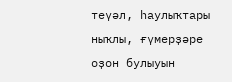теүәл, һаулыҡтары ныҡлы, ғүмерҙәре оҙон булыуын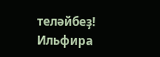теләйбеҙ!
Ильфира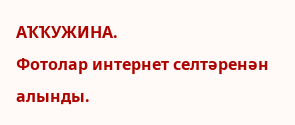АҠҠУЖИНА.
Фотолар интернет селтәренән алынды.